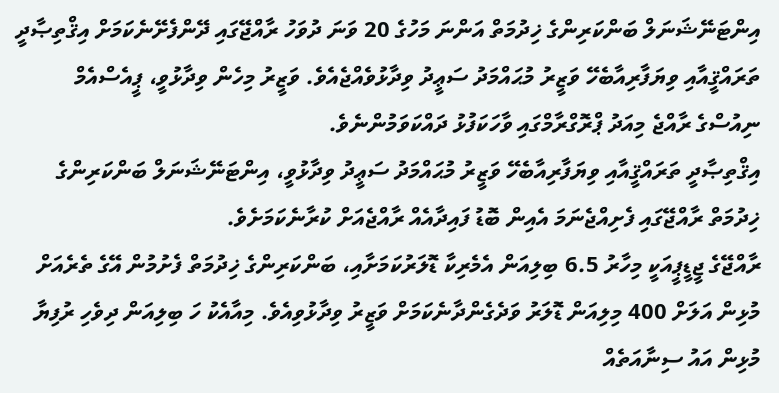އިންޓަނޭޝަނަލް ބަންކަރިންގެ ޚިދުމަތް އަންނަ މަހުގެ 20 ވަނަ ދުވަހު ރާއްޖޭގައި ދޭންފެށޭނެކަމަށް އިޤްތިޞާދީ ތަރައްޤީއާއި ވިޔަފާރިއާބެހޭ ވަޒީރު މުޙައްމަދު ސަޢީދު ވިދާޅުވެއްޖެއެވެ. ވަޒީރު މިހެން ވިދާޅުވީ، ޕީއެސްއެމް ނިއުސްގެ ރާއްޖެ މިއަދު ޕްރޮގްރާމްގައި ވާހަކަފުޅު ދައްކަވަމުންނެވެ.
އިޤްތިޞާދީ ތަރައްޤީއާއި ވިޔަފާރިއާބެހޭ ވަޒީރު މުޙައްމަދު ސަޢީދު ވިދާޅުވީ، އިންޓަނޭޝަނަލް ބަންކަރިންގެ ޚިދުމަތް ރާއްޖޭގައި ފެށިއްޖެނަމަ އެއިން ބޮޑު ފައިދާއެއް ރާއްޖެއަށް ކުރާނެކަމަށެވެ.
ރާއްޖޭގެ ޖީޑީޕީއަކީ މިހާރު 6.5 ބިލިއަން އެމެރިކާ ޑޮލަރުކަމަށާއި، ބަންކަރިންގެ ޚިދުމަތް ފެށުމުން އޭގެ ތެރެއަށް މުޅިން އަލަށް 400 މިލިއަން ޑޮލަރު ވަދެގެންދާނެކަމަށް ވަޒީރު ވިދާޅުވިއެވެ. މިއާއެކު ހަ ބިލިއަން ދިވެހި ރުފިޔާ މުޅިން އައު ސިނާއަތެއް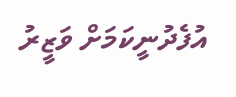އުފެދުނީކަމަށް ވަޒީރު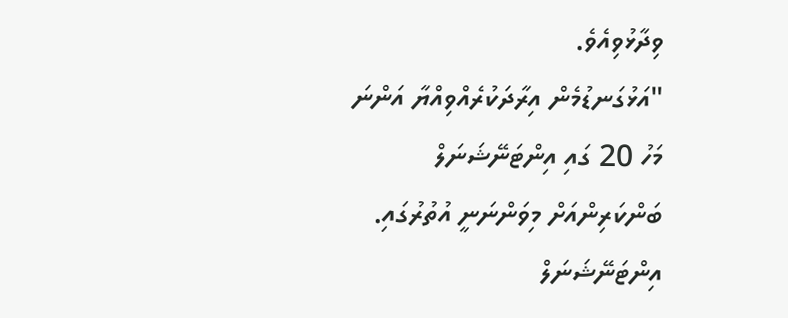ވިދާޅުވިއެވެ.
"އަޅުގަނޑުމެން އިރާދަކުރެއްވިއްޔާ އަންނަ މަހު 20 ގައި އިންޓަނޭޝަނަލް ބަންކަރިންއަށް މިވަންނަނީ އުތުރުގައި. އިންޓަނޭޝަނަލް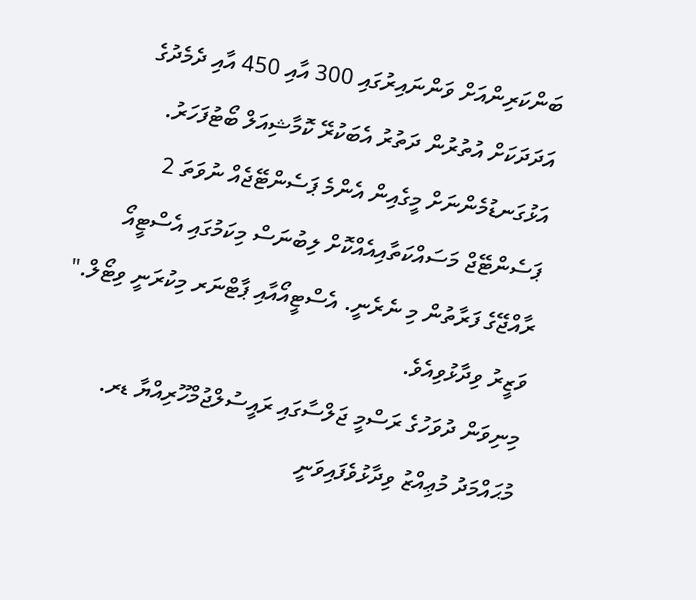ބަންކަރިންއަށް ވަންނައިރުގައި 300 އާއި 450 އާއި ދެމެދުގެ އަދަދަކަށް އުތުރުން ދަތުރު އެބަކުރޭ ކޮމާޝިއަލް ބޯޓުފަހަރު. އަޅުގަނޑުމެންނަށް މީގެއިން އެންމެ ޕަސެންޓޭޖެއް ނުވަތަ 2 ޕަސެންޓޭޖް މަސައްކަތާއިއެއްކޮށް ލިބުނަސް މިކަމުގައި އެސްޓީއޯ ރާއްޖޭގެ ފަރާތުން މި ނެރެނީ. އެސްޓީއޯއާއި ޕާޓްނަރ މިކުރަނީ ވިޓޯލް." ވަޒީރު ވިދާޅުވިއެވެ.
މިނިވަން ދުވަހުގެ ރަސްމީ ޖަލްސާގައި ރައީސުލްޖުމްހޫރިއްޔާ ޑރ. މުޙައްމަދު މުޢިއްޒު ވިދާޅުވެފައިވަނީ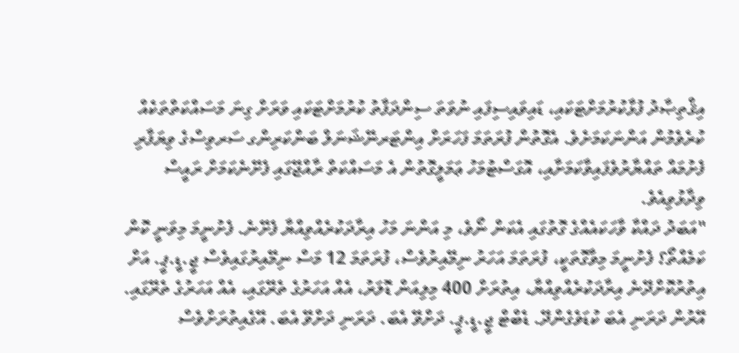އިޤްތިޞާދު ފުޅާކުރުމަށްޓަކައި، ޑައިވައިސިފައި ނުވަތަ ސިންދަފާތު ކުރުމަށްޓަކައި ވަރަށް ގިނަ މަސައްކަތްތަކެއް ކުރެވެމުން އަންނަކަމަށެވެ. އެގޮތުން ފުރަތަމަ ފަހަރަށް އިންޓަރނޭޝަނަލް ބަންކަރިންގ ސަރވިސްގެ ވިޔަފާރި ފެށުމައް ތައްޔާރުވެފައިވާކަމަށާއި، އޮގަސްޓުމަހު ޢަމަލީގޮތުން އެ މަސައްކަތް ރާއްޖޭގައި ފެށޭނެކަމަށް ރައީސް ވިދާޅުވިއެވެ.
"އަބަދު ދައްކާ ވާހަކައެއްގެ ގޮތުގައި އެކަން ނޯވެ، މި އަންނަ މަހު އިރާދަކުރެއްވިއްޔާ ފެށޭނެ. ފެށުނީމަ މިވަނީ ކޮން ކަމެއްތޯ؟ ފެށުނީމަ މިވާގޮތަކީ، ފުރަތަމަ އަހަރު ނިމޭއިރުވެސް، ފުރަތަމަ 12 މަސް ނިމޭއިރުގައިވެސް ޖީ.ޑީ.ޕީ. އަށް އިތުރުކޮށްދޭނެ އިރާދަކުރެއްވިއްޔާ، އިތުރަށް 400 މިލިއަން ޑޮލަރު، އެއް އަހަރުގެ ތެރޭގައި، އެއް އަހަރުގެ ތެރޭގައި. އޭރުން ދަރަނި އެބަ ކުޑަވެގެންދޭ. ޑެބްޓް ޖީ.ޑީ.ޕީ. ދަށްވޭ އެބަ. ދަރަނި ދަށްވޭ އެބަ. އޭގެއިތުރަށްވެސް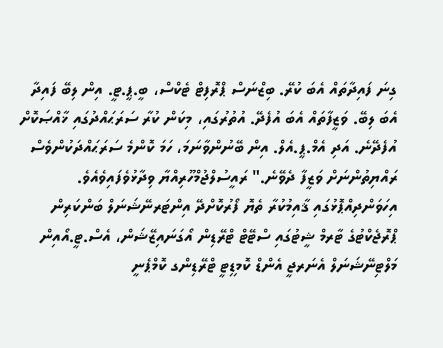ގިނަ ފައިދާތައް އެބަ ކުރޭ. ބިޒްނަސް ޕްރޮފިޓް ޓެކްސް، ބީ.ޕީ.ޓީ. އިން ލިބޭ ފައިދާ އެބަ ލިބޭ. ވަޒީފާތައް އެބަ އުފެދޭ. އުތުރުގައި، މިކަން ކުރާ ސަރަޙައްދުގައި ޚާއްޞަކޮށް އުފެދޭނެ. އަދި އެމް.ޕީ.އެލް. އިން ބޭނުންވާނަމަ، ހަމަ ކޮންމެ ސަރަޙައްދަކުންވެސް ރައްޔިތުންނަށް ވަޒީފާ ދެވޭނެ." ރައީސުލްޖުމްހޫރިއްޔާ ވިދާޅުވެފައިވެއެވެ.
އިހަވަންދިއްޕޮޅުގައި ޤާއިމުކުރާ ތެޔޮ ފޯރުކޮށްދޭ އިންޓަރނޭޝަނަލް ބަންކަރިން ޕްރޮޖެކްޓުގެ ޓާރމް ޝީޓުގައި ސްޓޭޓް ޓްރޭޑިން އޯގަނައިޒޭޝަން، އެސް.ޓީ.އޯއިން މަލްޓިނޭޝަނަލް އެނަރޖީ އެންޑް ކޮމިޑިޓީ ޓްރޭޑިންގ ކޮމްޕެނީ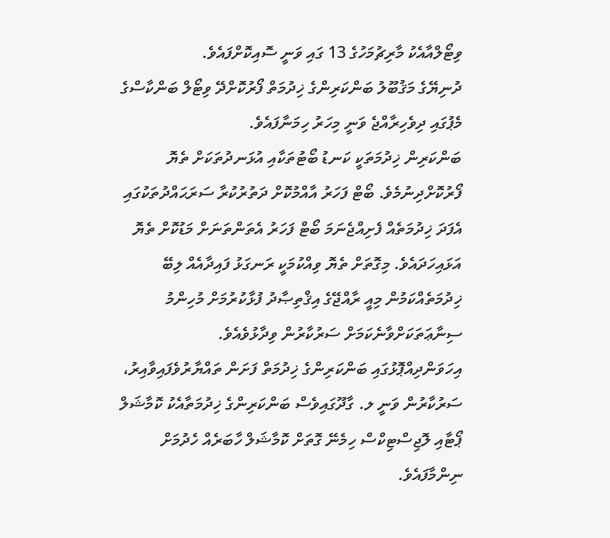ވިޓޯލްއާއެކު މާރިޗުމަހުގެ 13 ގައި ވަނީ ސޮއިކޮށްފައެވެ.
ދުނިޔޭގެ މަޤުބޫލު ބަންކަރިންގެ ޚިދުމަތް ފޯރުކޮށްދޭ ވިޓޯލް ބަންކާސްގެ މެޕުގައި ދިވެހިރާއްޖެ ވަނީ މިހަރު ހިމަނާފައެވެ.
ބަންކަރިން ޚިދުމަތަކީ ކަނޑު ބޯޓުތަކާއި އުޅަނދުތަކަށް ތެޔޮ ފޯރުކޮށްދިނުމެވެ. ބޯޓް ފަހަރު އާއްމުކޮށް ދަތުރުކުރާ ސަރަޙައްދުތަކުގައި އެފަދަ ޚިދުމަތެއް ފެށިއްޖެނަމަ ބޯޓް ފަހަރު އެތަންތަނަށް މަޑުކޮށް ތެޔޮ އަޅައިހަދައެވެ. މިގޮތަށް ތެޔޮ ވިއްކުމަކީ ރަނގަޅު ފައިދާއެއް ލިބޭ ޚިދުމަތެއްކަމުން މިއީ ރާއްޖޭގެ އިޤްތިޞާދު ފުޅާކުރުމަށް މުހިންމު ސިނާޢަތަކަށްވާނެކަމަށް ސަރުކާރުން ވިދާޅުވެއެވެ.
އިހަވަންދިއްޕޮޅުގައި ބަންކަރިންގެ ޚިދުމަތް ފަށަން ތައްޔާރުވެފައިވާއިރު، ސަރުކާރުން ވަނީ ލ. ގާދޫގައިވެސް ބަންކަރިންގެ ޚިދުމަތާއެކު ކޮމާޝަލް ޕޯޓާއި ލޮޖިސްޓިކްސް ހިމެނޭ ގޮތަށް ކޮމާޝަލް ހާބަރެއް ހެދުމަށް ނިންމާފައެވެ.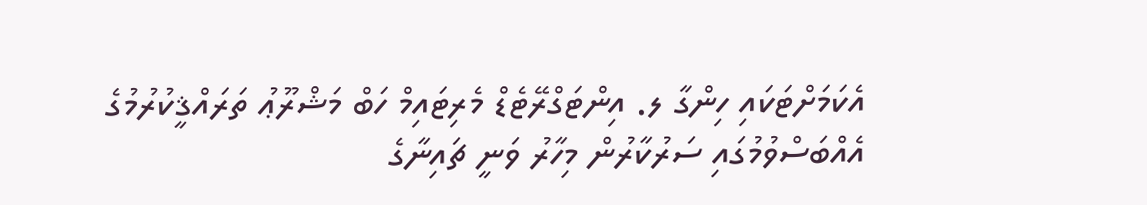އެކަމަށްޓަކައި ހިންގާ ލ. އިންޓަގްރޭޓެޑް މެރިޓައިމް ހަބް މަޝްރޫޢު ތަރައްޤީކުރުމުގެ އެއްބަސްވުމުގައި ސަރުކާރުން މިހާރު ވަނީ ޗައިނާގެ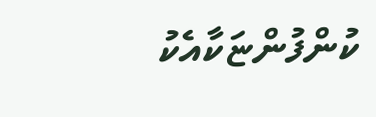ކުންފުންޏަކާއެކު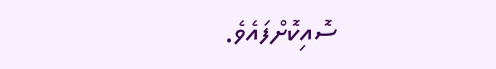ސޮއިކޮށްފައެވެ.